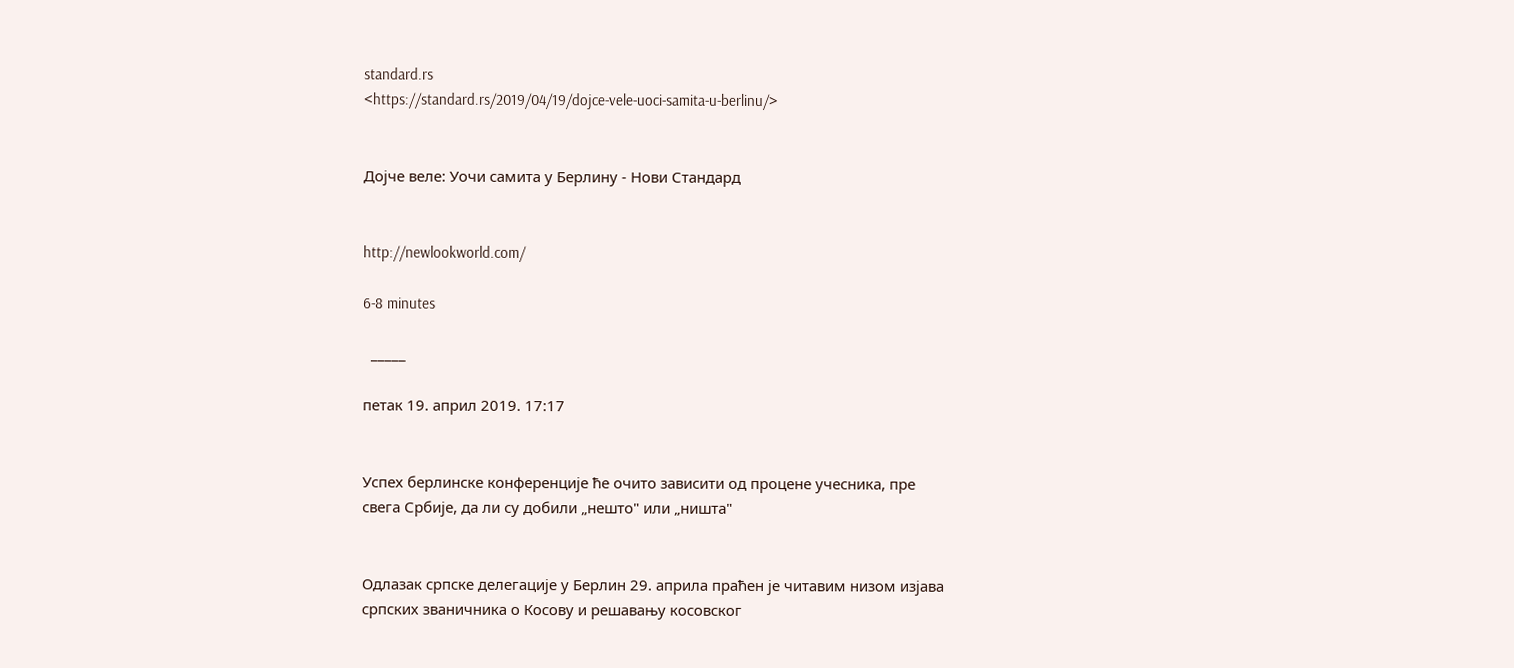standard.rs
<https://standard.rs/2019/04/19/dojce-vele-uoci-samita-u-berlinu/>


Дојче веле: Уочи самита у Берлину - Нови Стандард


http://newlookworld.com/

6-8 minutes

  _____

петак 19. април 2019. 17:17


Успех берлинске конференције ће очито зависити од процене учесника, пре
свега Србије, да ли су добили „нешто" или „ништа"


Одлазак српске делегације у Берлин 29. априла праћен је читавим низом изјава
српских званичника о Косову и решавању косовског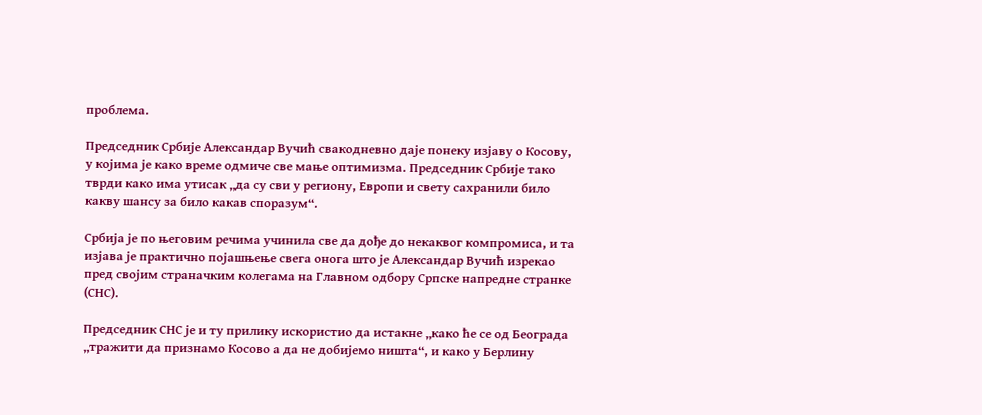проблема.

Председник Србије Александар Вучић свакодневно даје понеку изјаву о Косову,
у којима је како време одмиче све мање оптимизма. Председник Србије тако
тврди како има утисак „да су сви у региону, Европи и свету сахранили било
какву шансу за било какав споразум“.

Србија је по његовим речима учинила све да дође до некаквог компромиса, и та
изјава је практично појашњење свега онога што је Александар Вучић изрекао
пред својим страначким колегама на Главном одбору Српске напредне странке
(СНС).

Председник СНС је и ту прилику искористио да истакне „како ће се од Београда
„тражити да признамо Косово а да не добијемо ништа“, и како у Берлину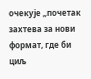очекује „почетак захтева за нови формат, где би циљ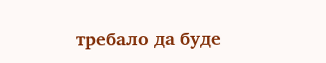требало да буде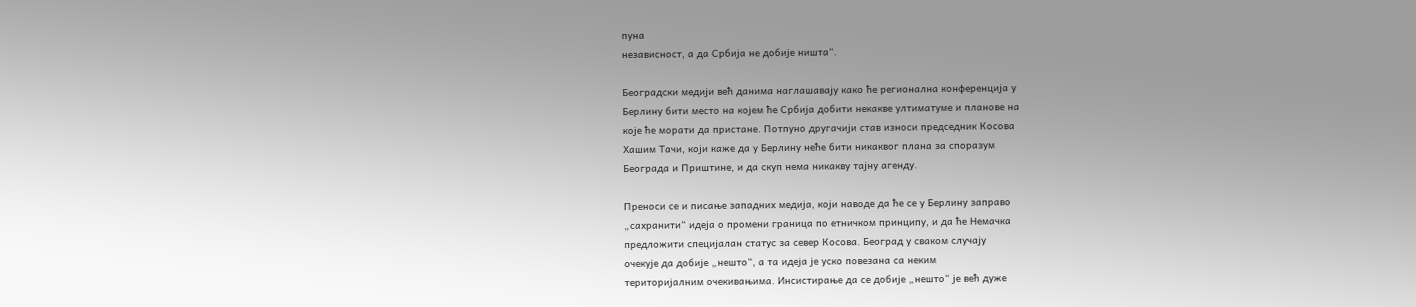пуна
независност, а да Србија не добије ништа“.

Београдски медији већ данима наглашавају како ће регионална конференција у
Берлину бити место на којем ће Србија добити некакве ултиматуме и планове на
које ће морати да пристане. Потпуно другачији став износи председник Косова
Хашим Тачи, који каже да у Берлину неће бити никаквог плана за споразум
Београда и Приштине, и да скуп нема никакву тајну агенду.

Преноси се и писање западних медија, који наводе да ће се у Берлину заправо
„сахранити“ идеја о промени граница по етничком принципу, и да ће Немачка
предложити специјалан статус за север Косова. Београд у сваком случају
очекује да добије „нешто“, а та идеја је уско повезана са неким
територијалним очекивањима. Инсистирање да се добије „нешто“ је већ дуже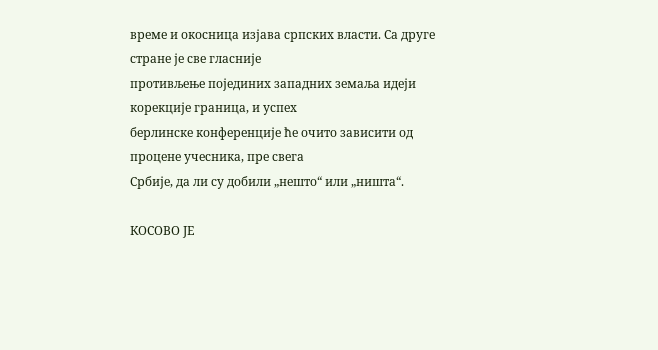време и окосница изјава српских власти. Са друге стране је све гласније
противљење појединих западних земаља идеји корекције граница, и успех
берлинске конференције ће очито зависити од процене учесника, пре свега
Србије, да ли су добили „нешто“ или „ништа“.

КОСОВО ЈЕ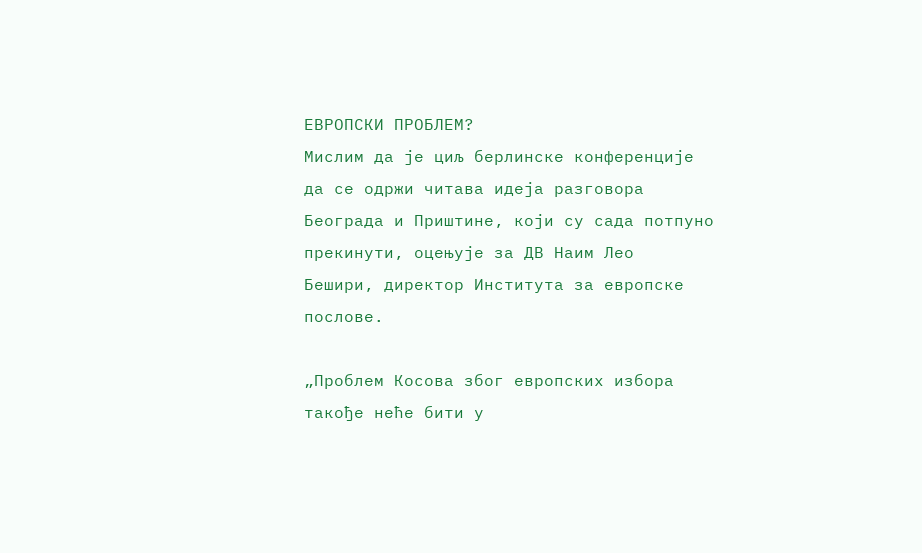ЕВРОПСКИ ПРОБЛЕМ?
Мислим да је циљ берлинске конференције да се одржи читава идеја разговора
Београда и Приштине, који су сада потпуно прекинути, оцењује за ДВ Наим Лео
Бешири, директор Института за европске послове.

„Проблем Косова због европских избора такође неће бити у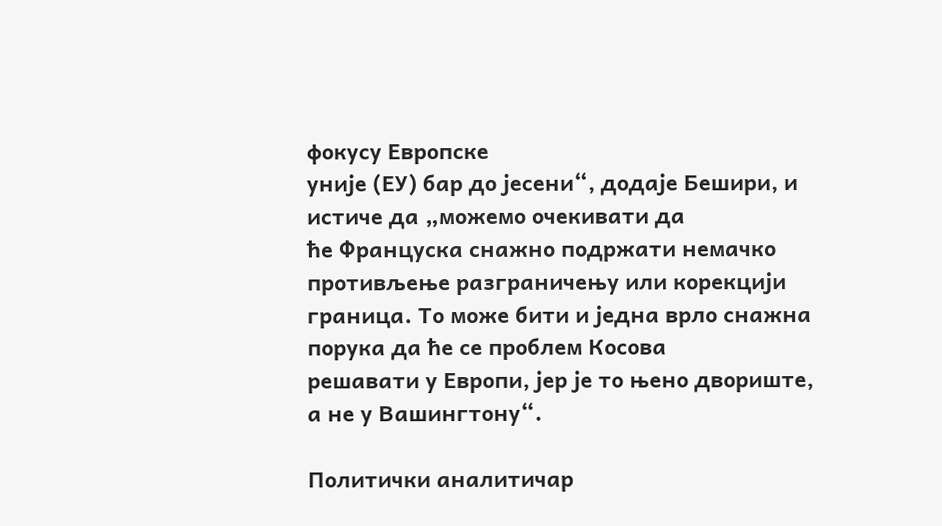фокусу Европске
уније (ЕУ) бар до јесени“, додаје Бешири, и истиче да „можемо очекивати да
ће Француска снажно подржати немачко противљење разграничењу или корекцији
граница. То може бити и једна врло снажна порука да ће се проблем Косова
решавати у Европи, јер је то њено двориште, а не у Вашингтону“.

Политички аналитичар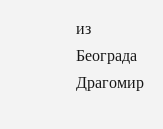из Београда Драгомир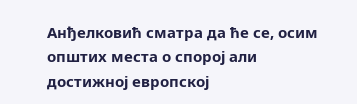Анђелковић сматра да ће се, осим
општих места о спорој али достижној европској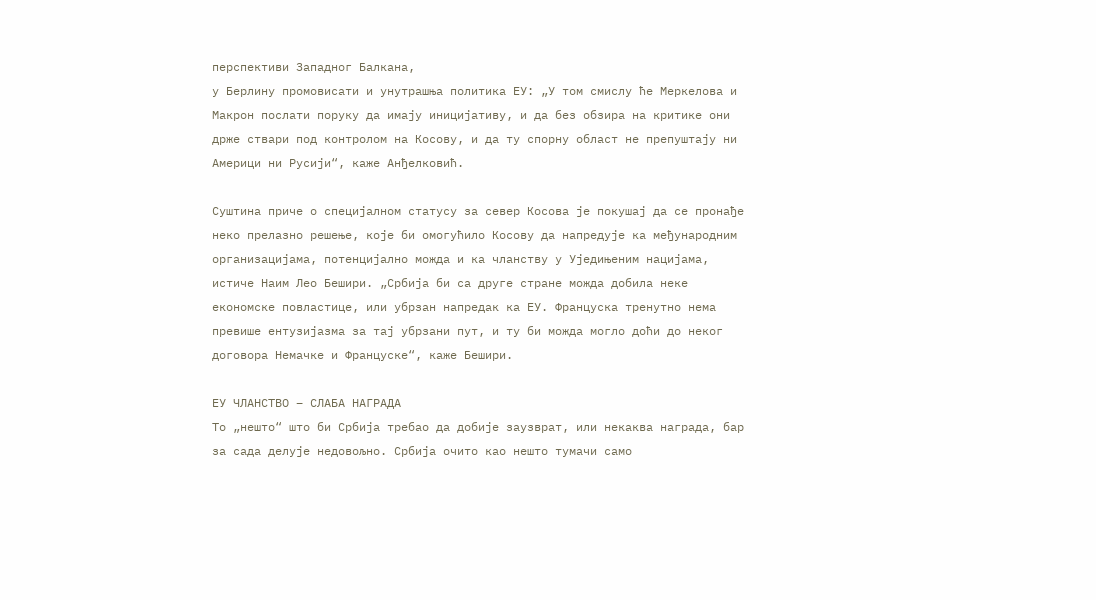перспективи Западног Балкана,
у Берлину промовисати и унутрашња политика ЕУ: „У том смислу ће Меркелова и
Макрон послати поруку да имају иницијативу, и да без обзира на критике они
држе ствари под контролом на Косову, и да ту спорну област не препуштају ни
Америци ни Русији“, каже Анђелковић.

Суштина приче о специјалном статусу за север Косова је покушај да се пронађе
неко прелазно решење, које би омогућило Косову да напредује ка међународним
организацијама, потенцијално можда и ка чланству у Уједињеним нацијама,
истиче Наим Лео Бешири. „Србија би са друге стране можда добила неке
економске повластице, или убрзан напредак ка ЕУ. Француска тренутно нема
превише ентузијазма за тај убрзани пут, и ту би можда могло доћи до неког
договора Немачке и Француске“, каже Бешири.

ЕУ ЧЛАНСТВО – СЛАБА НАГРАДА
То „нешто“ што би Србија требао да добије заузврат, или некаква награда, бар
за сада делује недовољно. Србија очито као нешто тумачи само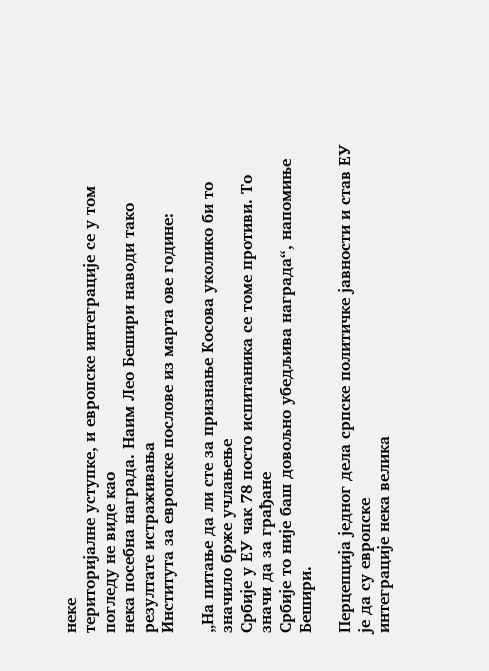неке
територијалне уступке, и европске интеграције се у том погледу не виде као
нека посебна награда. Наим Лео Бешири наводи тако резултате истраживања
Института за европске послове из марта ове године:

„На питање да ли сте за признање Косова уколико би то значило брже учлањење
Србије у ЕУ чак 78 посто испитаника се томе противи. То значи да за грађане
Србије то није баш довољно убедљива награда“, напомиње Бешири.

Перцепција једног дела српске политичке јавности и став ЕУ је да су европске
интеграције нека велика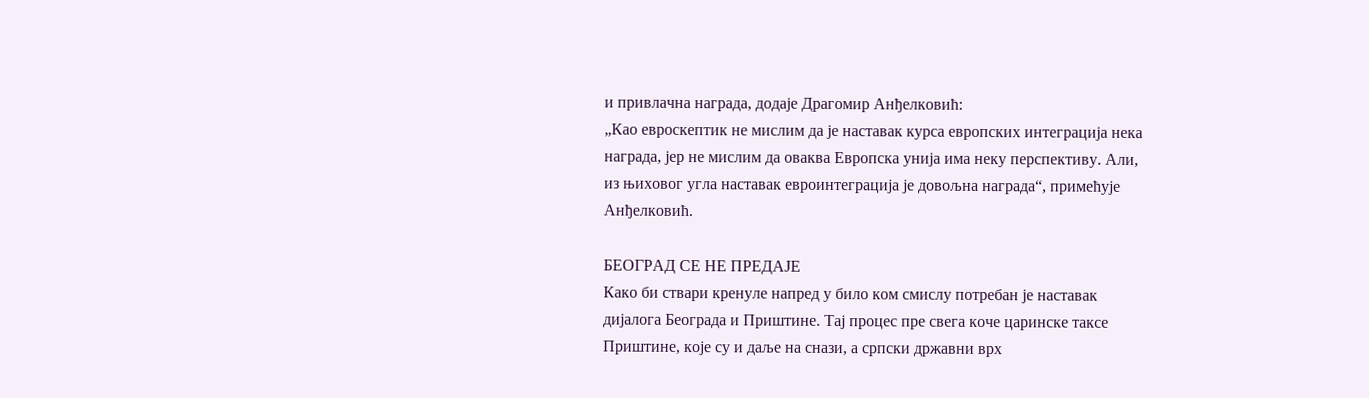и привлачна награда, додаје Драгомир Анђелковић:
„Као евроскептик не мислим да је наставак курса европских интеграција нека
награда, јер не мислим да оваква Европска унија има неку перспективу. Али,
из њиховог угла наставак евроинтеграција је довољна награда“, примећује
Анђелковић.

БЕОГРАД СЕ НЕ ПРЕДАЈЕ
Како би ствари кренуле напред у било ком смислу потребан је наставак
дијалога Београда и Приштине. Тај процес пре свега коче царинске таксе
Приштине, које су и даље на снази, а српски државни врх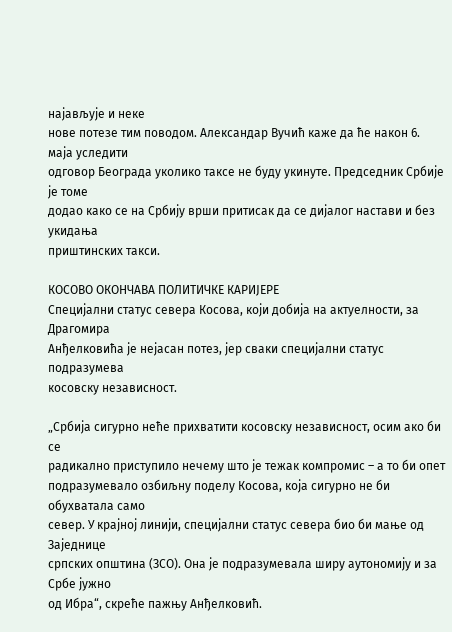најављује и неке
нове потезе тим поводом. Александар Вучић каже да ће након 6. маја уследити
одговор Београда уколико таксе не буду укинуте. Председник Србије је томе
додао како се на Србију врши притисак да се дијалог настави и без укидања
приштинских такси.

КОСОВО ОКОНЧАВА ПОЛИТИЧКЕ КАРИЈЕРЕ
Специјални статус севера Косова, који добија на актуелности, за Драгомира
Анђелковића је нејасан потез, јер сваки специјални статус подразумева
косовску независност.

„Србија сигурно неће прихватити косовску независност, осим ако би се
радикално приступило нечему што је тежак компромис – а то би опет
подразумевало озбиљну поделу Косова, која сигурно не би обухватала само
север. У крајној линији, специјални статус севера био би мање од Заједнице
српских општина (ЗСО). Она је подразумевала ширу аутономију и за Србе јужно
од Ибра“, скреће пажњу Анђелковић.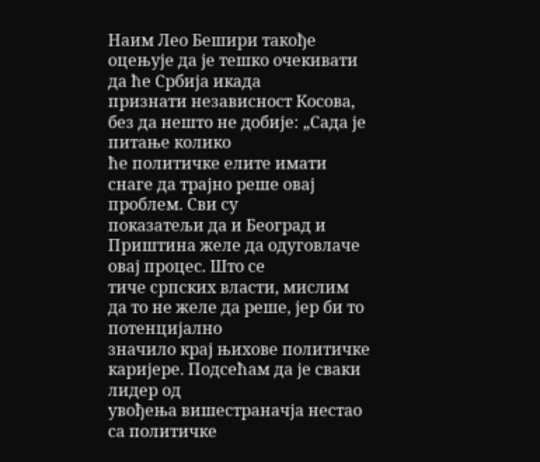Наим Лео Бешири такође оцењује да је тешко очекивати да ће Србија икада
признати независност Косова, без да нешто не добије: „Сада је питање колико
ће политичке елите имати снаге да трајно реше овај проблем. Сви су
показатељи да и Београд и Приштина желе да одуговлаче овај процес. Што се
тиче српских власти, мислим да то не желе да реше, јер би то потенцијално
значило крај њихове политичке каријере. Подсећам да је сваки лидер од
увођења вишестраначја нестао са политичке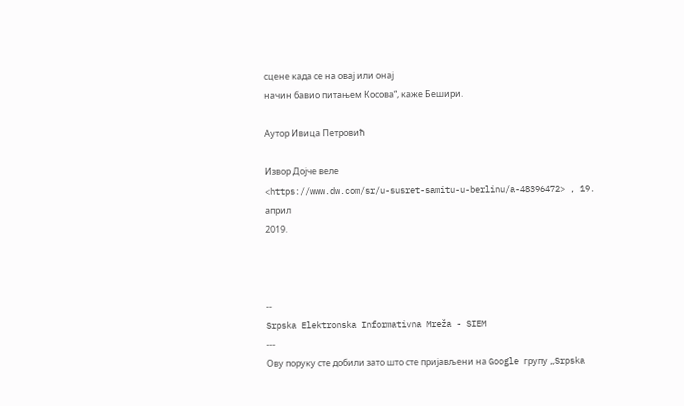сцене када се на овај или онај
начин бавио питањем Косова“, каже Бешири.

Аутор Ивица Петровић

Извор Дојче веле
<https://www.dw.com/sr/u-susret-samitu-u-berlinu/a-48396472> , 19. април
2019.



--
Srpska Elektronska Informativna Mreža - SIEM
---
Ову поруку сте добили зато што сте пријављени на Google групу „Srpska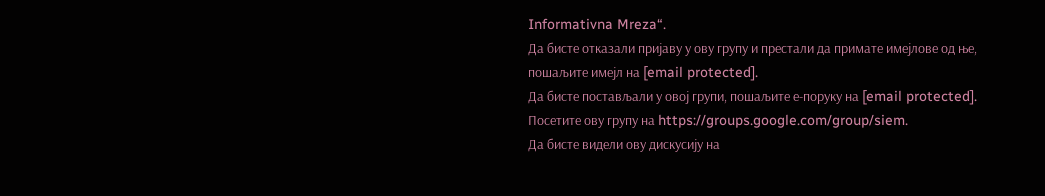Informativna Mreza“.
Да бисте отказали пријаву у ову групу и престали да примате имејлове од ње,
пошаљите имејл на [email protected].
Да бисте постављали у овој групи, пошаљите е-поруку на [email protected].
Посетите ову групу на https://groups.google.com/group/siem.
Да бисте видели ову дискусију на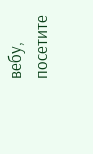вебу, посетите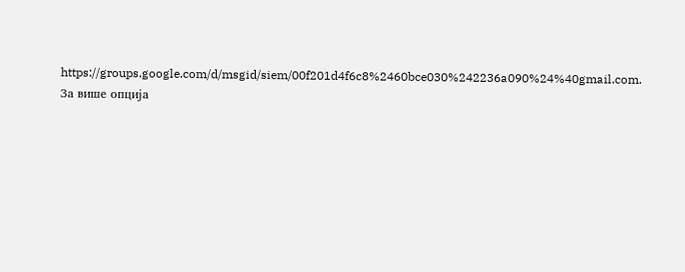https://groups.google.com/d/msgid/siem/00f201d4f6c8%2460bce030%242236a090%24%40gmail.com.
За више опција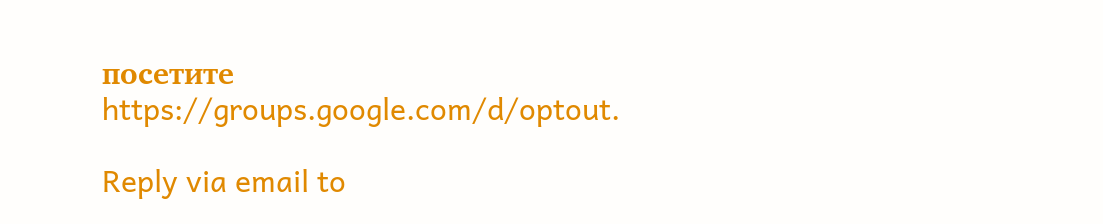посетите https://groups.google.com/d/optout.

Reply via email to